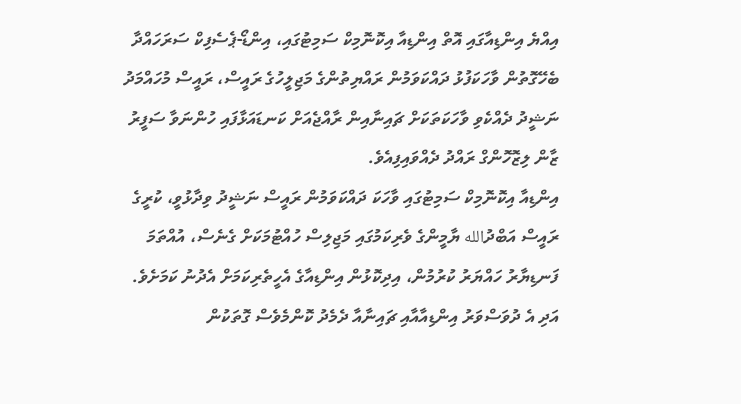އިއްޔެ އިންޑިއާގައި އޮތް އިންޑިއާ އިކޮނޮމިކް ސަމިޓުގައި، އިންޑޯ-ޕެސެފިކް ސަރަހައްދާ ބެހޭގޮތުން ވާހަކަފުޅު ދައްކަވަމުން ރައްޔިތުންގެ މަޖިލީހުގެ ރައީސް، ރައީސް މުހައްމަދު ނަޝީދު ދެއްކެވި ވާހަކަތަކަށް ޗައިނާއިން ރާއްޖެއަށް ކަނޑައަޅާފައި ހުންނަވާ ސަފީރު ޒާން ލިޒޮހޮންގް ރައްދު ދެއްވައިފިއެވެ.
އިންޑިއާ އިކޮނޮމިކް ސަމިޓުގައި ވާހަކަ ދައްކަވަމުން ރައީސް ނަޝީދު ވިދާޅުވީ، ކުރީގެ ރައީސް އަބްދުالله ޔާމީންގެ ވެރިކަމުގައި މަޖިލިސް ހުއްޓުމަކަށް ގެނެސް، އުއްތަމަ ފަނޑިޔާރު ހައްޔަރު ކުރުމުން، އިދިކޮޅުން އިންޑިއާގެ އެހީތެރިކަމަށް އެދުނު ކަމަށެވެ. އަދި އެ ދުވަސްވަރު އިންޑިއާއާއި ޗައިނާއާ ދެމެދު ކޮންމެވެސް ގޮތަކުން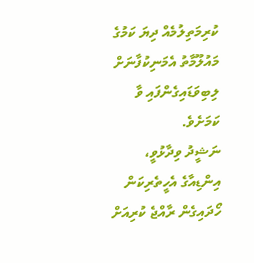ކުރިމަތިލުމެއް ދިޔަ ކަމުގެ މައުލޫމާތު އެމަނިކުފާނަށް ލިބިވަޑައިގެންފައި ވާ ކަމަށެވެ.
ނަޝީދު ވިދާޅުވީ، އިންޑިއާގެ އެހީތެރިކަން ހޯދައިގެން ރާއްޖެ ކުރިއަށް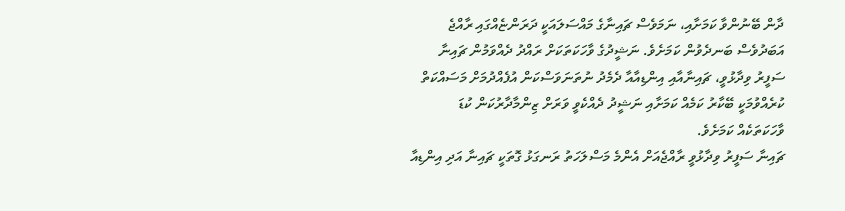ދާން ބޭނުންވާ ކަމަށާއި، ނަމަވެސް ޗައިނާގެ މައްސަލައަކީ ދަރަންޏެއްގައި ރާއްޖެ އަބަދުވެސް ބަނދެވުން ކަމަށެވެ. ނަޝީދުގެ ވާހަކަތަކަށް ރައްދު ދެއްވަމުން ޗައިނާ ސަފީރު ވިދާޅުވީ، ޗައިނާއާއި އިންޑިއާއާ ދެމެދު ނުތަނަވަސްކަން އުފެއްދުމަށް މަސައްކަތް ކުރެއްވުމަކީ ބޭކާރު ކަމެއް ކަމަށާއި ނަޝީދު ދެއްކެވީ ވަރަށް ޒިންމާދާރުކަން ކުޑަ ވާހަކަތަކެއް ކަމަށެވެ.
ޗައިނާ ސަފީރު ވިދާޅުވީ ރާއްޖެއަށް އެންމެ މަސްލަހަތު ރަނގަޅު ގޮތަކީ ޗައިނާ އަދި އިންޑިއާ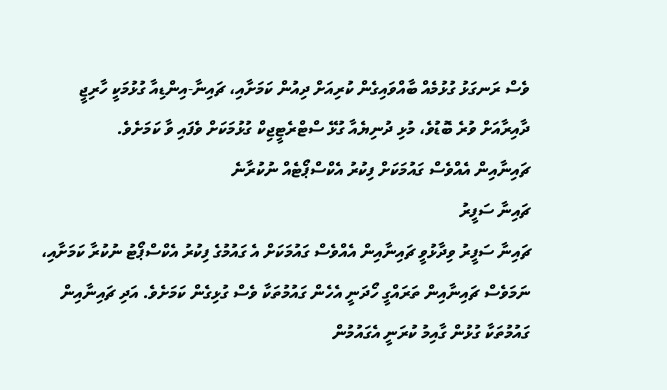ވެސް ރަނގަޅު ގުޅުމެއް ބާއްވައިގެން ކުރިއަށް ދިއުން ކަމަށާއި، ޗައިނާ-އިންޑިއާ ގުޅުމަކީ ހާރިޖީ ދާއިރާއަށް ވުރެ ބޮޑުވެ، މުޅި ދުނިޔެއާ ގުޅޭ ސްޓްރެޓީޖިކް ގުޅުމަކަށް ވެފައި ވާ ކަމަށެވެ.
ޗައިނާއިން އެއްވެސް ގައުމަކަށް ފިކުރު އެކްސްޕޯޓެއް ނުކުރާނެ
ޗައިނާ ސަފީރު
ޗައިނާ ސަފީރު ވިދާޅުވީ ޗައިނާއިން އެއްވެސް ގައުމަކަށް އެ ގައުމުގެ ފިކުރު އެކްސްޕޯޓު ނުކުރާ ކަމަށާއި، ނަމަވެސް ޗައިނާއިން ތަރައްގީ ހޯދަނީ އެހެން ގައުމުތަކާ ވެސް ގުޅިގެން ކަމަށެވެ. އަދި ޗައިނާއިން ގައުމުތަކާ ގުޅުން ގާއިމު ކުރަނީ އެގައުމުން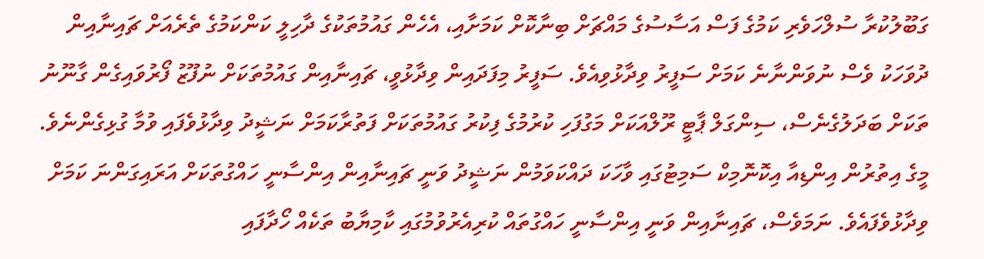ގަބޫލުކުރާ ސުލްހަވެރި ކަމުގެ ފަސް އަސާސުގެ މައްޗަށް ބިނާކޮށް ކަމަށާއި، އެހެން ގައުމުތަކުގެ ދާހިލީ ކަންކަމުގެ ތެރެއަށް ޗައިނާއިން ދުވަހަކު ވެސް ނުވަންނާނެ ކަމަށް ސަފީރު ވިދާޅުވިއެވެ. ސަފީރު މިފަދައިން ވިދާޅުވީ، ޗައިނާއިން ގައުމުތަކަށް ނުފޫޒު ފޯރުވައިގެން ގާނޫނު ތަކަށް ބަދަލުގެނެސް، ސިންގަލް ޕާޓީ ރޫލްއަކަށް މަގުފަހި ކުރުމުގެ ފިކުރު ގައުމުތަކަށް ފަތުރާކަމަށް ނަޝީދު ވިދާޅުވެފައި ވުމާ ގުޅިގެންނެވެ.
މީގެ އިތުރުން އިންޑިއާ އިކޮނޮމިކް ސަމިޓުގައި ވާހަކަ ދައްކަވަމުން ނަޝީދު ވަނީ ޗައިނާއިން އިންސާނީ ހައްގުތަކަށް އަރައިގަންނަ ކަމަށް ވިދާޅުވެފައެވެ. ނަމަވެސް، ޗައިނާއިން ވަނީ އިންސާނީ ހައްގުތައް ކުރިއެރުވުމުގައި ކާމިޔާބު ތަކެއް ހޯދާފައި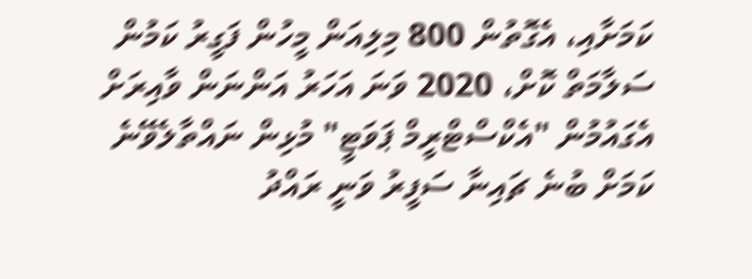ކަމަށާއި، އެގޮތުން 800 މިލިއަން މީހުން ފަގީރު ކަމުން ސަލާމަތް ކޮށް، 2020 ވަނަ އަހަރު އަންނަން ވާއިރަށް އެގައުމުން "އެކްސްޓްރީމް ޕަވަޓީ" މުޅިން ނައްތާލެވޭނެ ކަމަށް ބުނެ ޗައިނާ ސަފީރު ވަނީ ރައްދު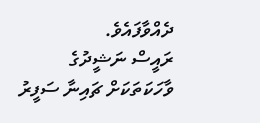ދެއްވާފައެވެ.
ރައީސް ނަޝީދުގެ ވާހަކަތަކަށް ޗައިނާ ސަފީރު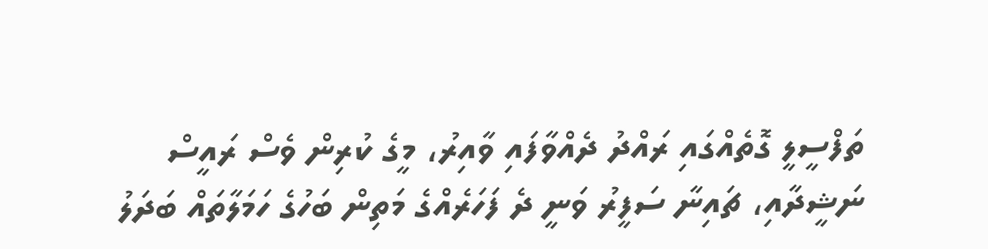ތަފްސީލީ ގޮތެއްގައި ރައްދު ދެއްވާފައި ވާއިރު، މީގެ ކުރިން ވެސް ރައީސް ނަޝީދާއި، ޗައިނާ ސަފީރު ވަނީ ދެ ފަހަރެއްގެ މަތިން ބަހުގެ ހަމަލާތައް ބަދަލު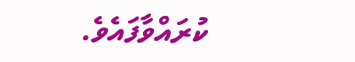ކުރައްވާފައެވެ.